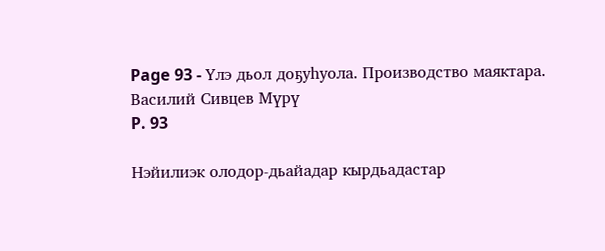Page 93 - Үлэ дьол доҕуһуола. Производство маяктара. Василий Сивцев Мүрү
P. 93

Нэйилиэк олодор-дьайадар кырдьадастар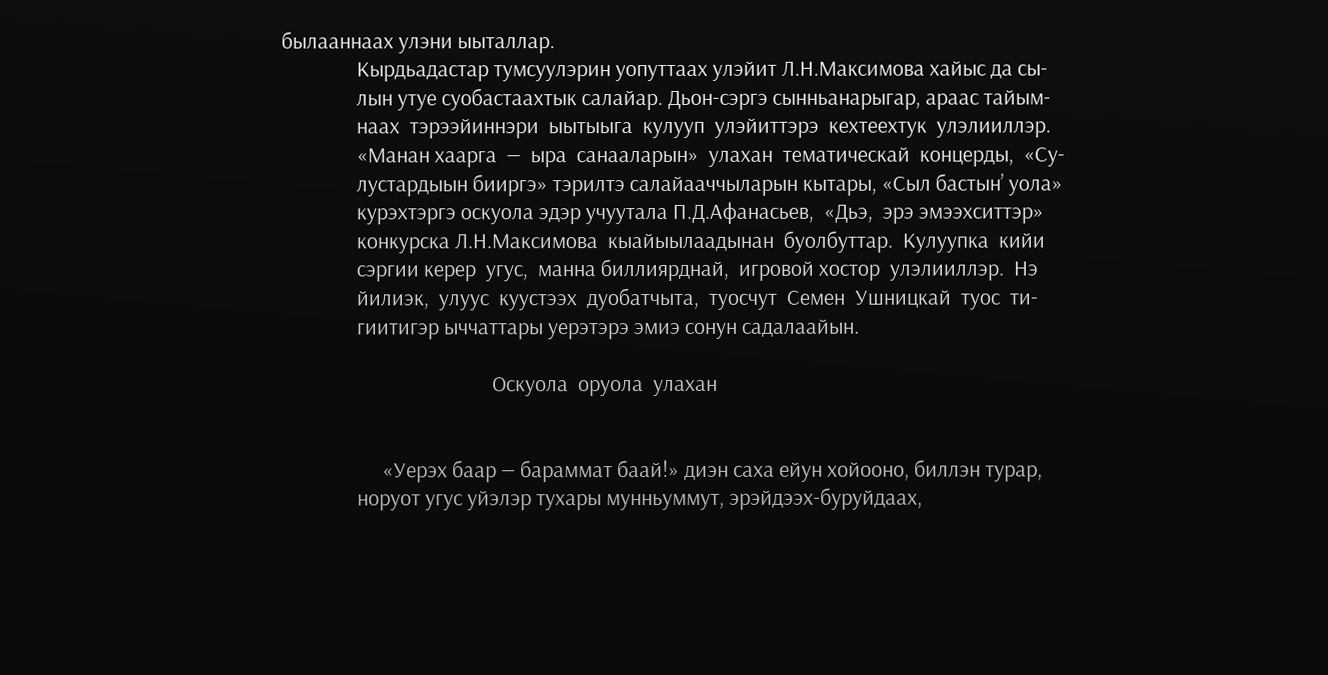былааннаах улэни ыыталлар.
               Кырдьадастар тумсуулэрин уопуттаах улэйит Л.Н.Максимова хайыс да сы-
               лын утуе суобастаахтык салайар. Дьон-сэргэ сынньанарыгар, араас тайым-
               наах  тэрээйиннэри  ыытыыга  кулууп  улэйиттэрэ  кехтеехтук  улэлииллэр.
               «Манан хаарга  —  ыра  санааларын»  улахан  тематическай  концерды,  «Су-
               лустардыын бииргэ» тэрилтэ салайааччыларын кытары, «Сыл бастын’ уола»
               курэхтэргэ оскуола эдэр учуутала П.Д.Афанасьев,  «Дьэ,  эрэ эмээхситтэр»
               конкурска Л.Н.Максимова  кыайыылаадынан  буолбуттар.  Кулуупка  кийи
               сэргии керер  угус,  манна биллиярднай,  игровой хостор  улэлииллэр.  Нэ
               йилиэк,  улуус  куустээх  дуобатчыта,  туосчут  Семен  Ушницкай  туос  ти-
               гиитигэр ыччаттары уерэтэрэ эмиэ сонун садалаайын.

                                          Оскуола  оруола  улахан


                    «Уерэх баар — бараммат баай!» диэн саха ейун хойооно, биллэн турар,
               норуот угус уйэлэр тухары мунньуммут, эрэйдээх-буруйдаах,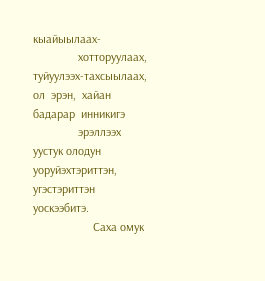кыайыылаах-
               хотторуулаах,  туйуулээх-тахсыылаах,  ол  эрэн,  хайан  бадарар  инникигэ
               эрэллээх уустук олодун  уоруйэхтэриттэн,  угэстэриттэн  уоскээбитэ.
                    Саха омук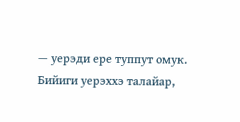— уерэди ере туппут омук.  Бийиги уерэххэ талайар,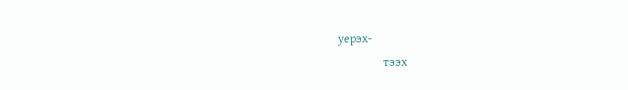уерэх-
               тээх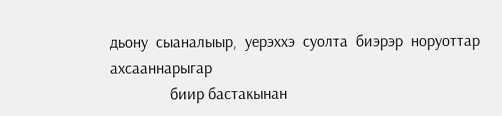дьону  сыаналыыр,  уерэххэ  суолта  биэрэр  норуоттар  ахсааннарыгар
               биир бастакынан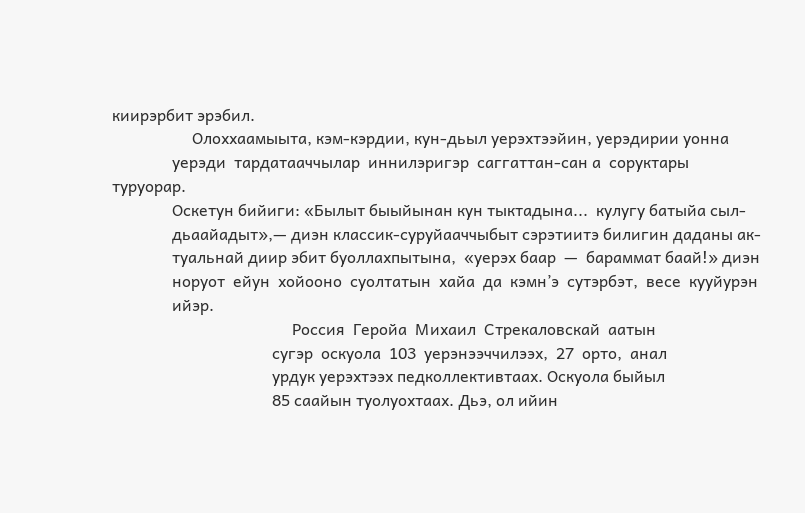киирэрбит эрэбил.
                    Олоххаамыыта, кэм-кэрдии, кун-дьыл уерэхтээйин, уерэдирии уонна
               уерэди  тардатааччылар  иннилэригэр  саггаттан-сан а  соруктары  туруорар.
               Оскетун бийиги: «Былыт быыйынан кун тыктадына...  кулугу батыйа сыл-
               дьаайадыт»,— диэн классик-суруйааччыбыт сэрэтиитэ билигин даданы ак-
               туальнай диир эбит буоллахпытына,  «уерэх баар  —  бараммат баай!» диэн
               норуот  ейун  хойооно  суолтатын  хайа  да  кэмн’э  сутэрбэт,  весе  кууйурэн
               ийэр.
                                             Россия  Геройа  Михаил  Стрекаловскай  аатын
                                        сугэр  оскуола  103  уерэнээччилээх,  27  орто,  анал
                                        урдук уерэхтээх педколлективтаах. Оскуола быйыл
                                        85 саайын туолуохтаах. Дьэ, ол ийин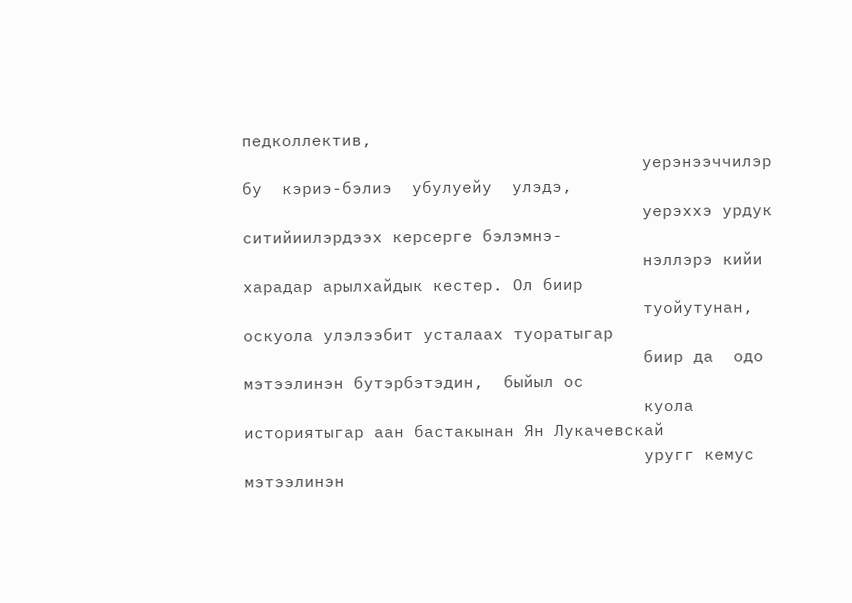педколлектив,
                                        уерэнээччилэр  бу  кэриэ-бэлиэ  убулуейу  улэдэ,
                                        уерэххэ урдук ситийиилэрдээх керсерге бэлэмнэ-
                                        нэллэрэ кийи харадар арылхайдык кестер. Ол биир
                                        туойутунан, оскуола улэлээбит усталаах туоратыгар
                                        биир да  одо  мэтээлинэн бутэрбэтэдин,  быйыл ос
                                        куола историятыгар аан бастакынан Ян Лукачевскай
                                        уругг кемус мэтээлинэн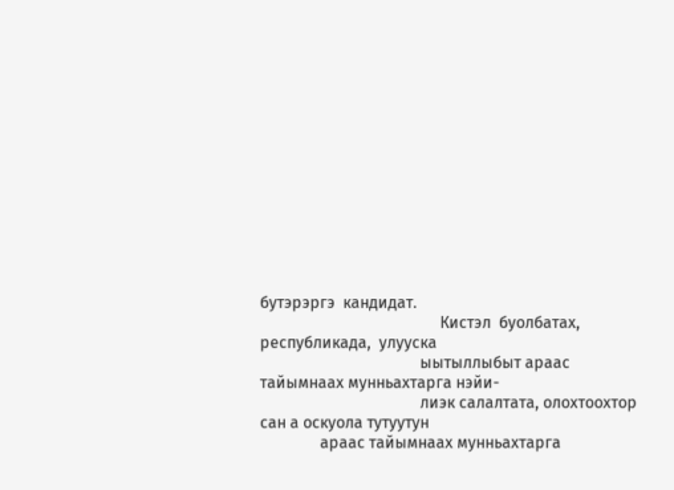бутэрэргэ  кандидат.
                                             Кистэл  буолбатах,  республикада,  улууска
                                        ыытыллыбыт араас тайымнаах мунньахтарга нэйи-
                                        лиэк салалтата, олохтоохтор сан а оскуола тутуутун
               араас тайымнаах мунньахтарга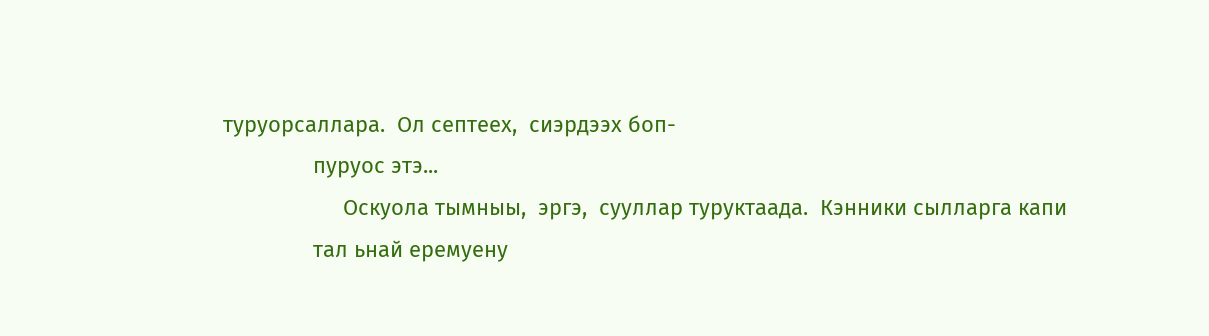туруорсаллара.  Ол септеех,  сиэрдээх боп-
               пуруос этэ...
                    Оскуола тымныы,  эргэ,  сууллар туруктаада.  Кэнники сылларга капи
               тал ьнай еремуену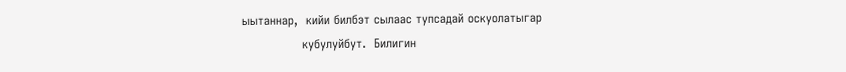ыытаннар,  кийи билбэт сылаас тупсадай оскуолатыгар
               кубулуйбут.  Билигин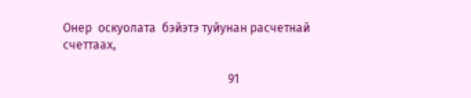Онер  оскуолата  бэйэтэ туйунан расчетнай  счеттаах,

                                                       91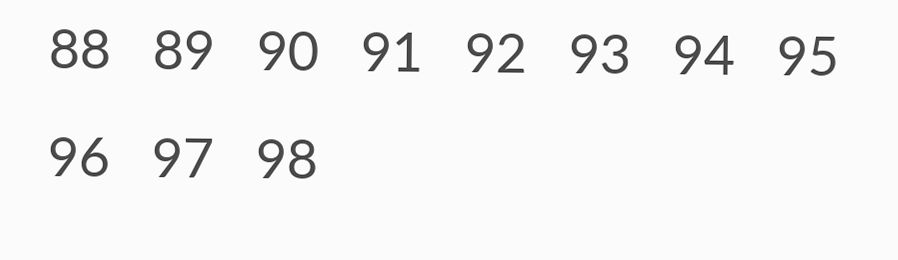88   89   90   91   92   93   94   95   96   97   98